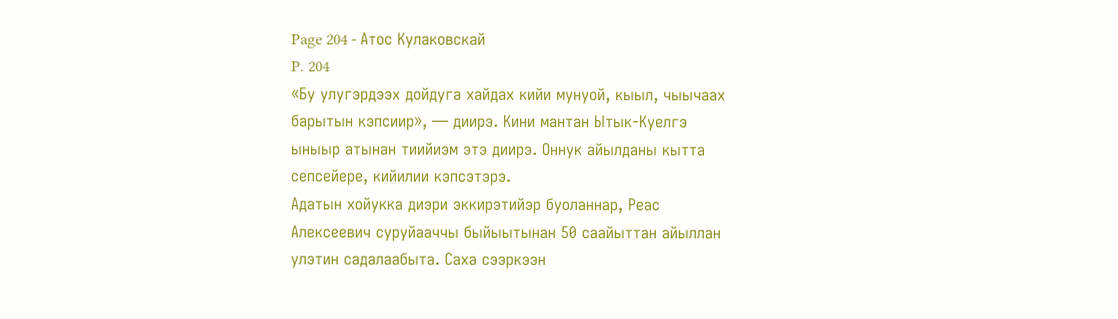Page 204 - Атос Кулаковскай
P. 204
«Бу улугэрдээх дойдуга хайдах кийи мунуой, кыыл, чыычаах
барытын кэпсиир», — диирэ. Кини мантан Ытык-Куелгэ
ыныыр атынан тиийиэм этэ диирэ. Оннук айылданы кытта
сепсейере, кийилии кэпсэтэрэ.
Адатын хойукка диэри эккирэтийэр буоланнар, Реас
Алексеевич суруйааччы быйыытынан 50 саайыттан айыллан
улэтин садалаабыта. Саха сээркээн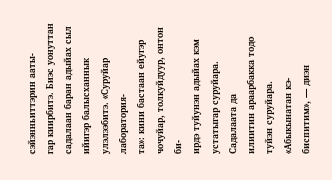сэйэнньиттэрин ааты-
гар киирбитэ. Биэс уонуттан садалаан баран адыйах сыл
ийигэр балысханнык улэлээбитэ. «Суруйар лаборатория-
та»: кини бастаан ейугэр чочуйар, толкуйдуур, онтон би-
ирдэ туйунэн адыйах кэм устатыгар суруйара. Садалаата да
илиитин араарбакка тодо туйэн суруйара. «Абыкынатан кэ-
биспитим», — диэн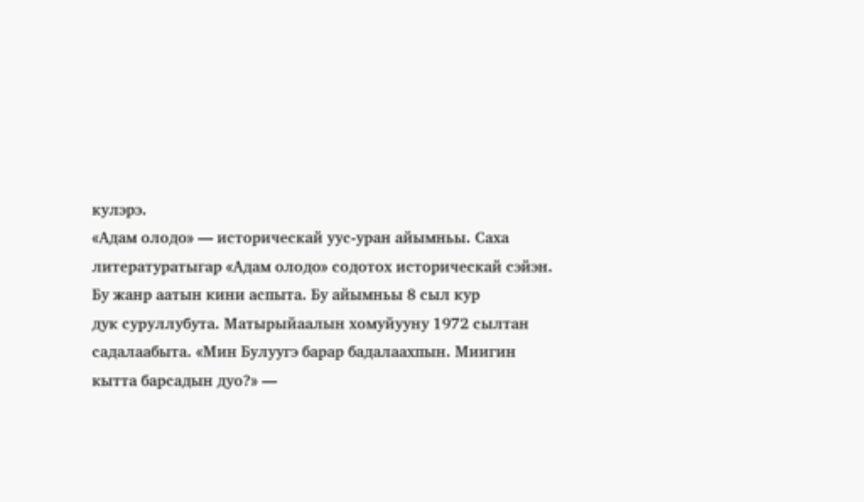кулэрэ.
«Адам олодо» — историческай уус-уран айымньы. Саха
литературатыгар «Адам олодо» содотох историческай сэйэн.
Бу жанр аатын кини аспыта. Бу айымньы 8 сыл кур
дук суруллубута. Матырыйаалын хомуйууну 1972 сылтан
садалаабыта. «Мин Булуугэ барар бадалаахпын. Миигин
кытта барсадын дуо?» —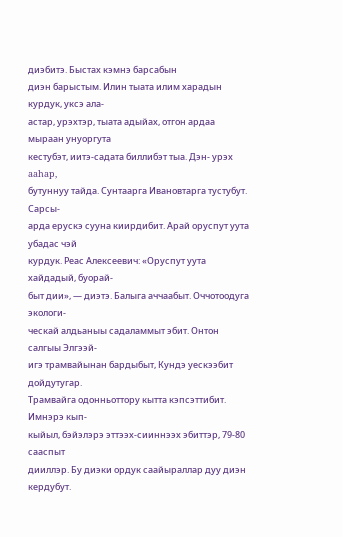диэбитэ. Быстах кэмнэ барсабын
диэн барыстым. Илин тыата илим харадын курдук, уксэ ала-
астар, урэхтэр, тыата адыйах, отгон ардаа мыраан унуоргута
кестубэт, иитэ-садата биллибэт тыа. Дэн- урэх aahap,
бутуннуу тайда. Сунтаарга Ивановтарга тустубут. Сарсы-
арда ерускэ сууна киирдибит. Арай оруспут уута убадас чэй
курдук. Реас Алексеевич: «Оруспут уута хайдадый, буорай-
быт дии», — диэтэ. Балыга аччаабыт. Оччотоодуга экологи-
ческай алдьаныы садаламмыт эбит. Онтон салгыы Элгээй-
игэ трамвайынан бардыбыт, Кундэ уескээбит дойдутугар.
Трамвайга одонньоттору кытта кэпсэттибит. Имнэрэ кып-
кыйыл, бэйэлэрэ эттээх-сииннээх эбиттэр, 79-80 сааспыт
дииллэр. Бу диэки ордук саайыраллар дуу диэн кердубут.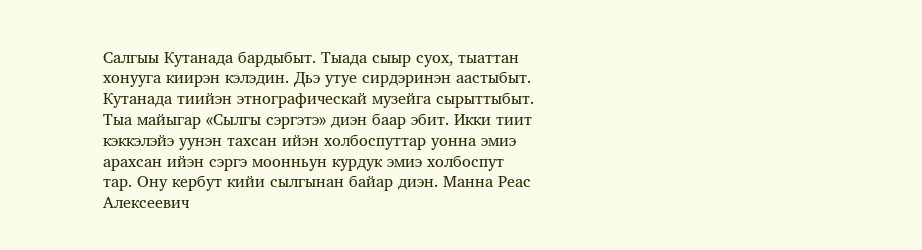Салгыы Кутанада бардыбыт. Тыада сыыр суох, тыаттан
хонууга киирэн кэлэдин. Дьэ утуе сирдэринэн аастыбыт.
Кутанада тиийэн этнографическай музейга сырыттыбыт.
Тыа майыгар «Сылгы сэргэтэ» диэн баар эбит. Икки тиит
кэккэлэйэ уунэн тахсан ийэн холбоспуттар уонна эмиэ
арахсан ийэн сэргэ моонньун курдук эмиэ холбоспут
тар. Ону кербут кийи сылгынан байар диэн. Манна Реас
Алексеевич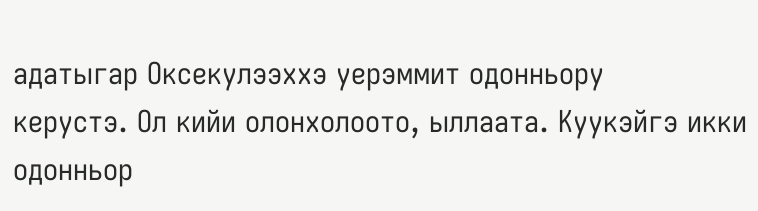адатыгар Оксекулээххэ уерэммит одонньору
керустэ. Ол кийи олонхолоото, ыллаата. Куукэйгэ икки
одонньор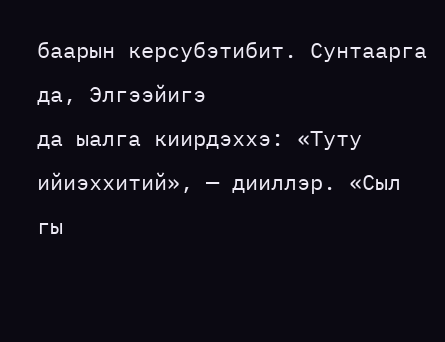баарын керсубэтибит. Сунтаарга да, Элгээйигэ
да ыалга киирдэххэ: «Туту ийиэххитий», — дииллэр. «Сыл
гы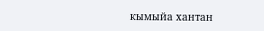кымыйа хантан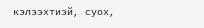кэлээхтиэй, суох,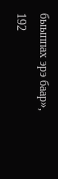быыппах эрэ баар»,
192